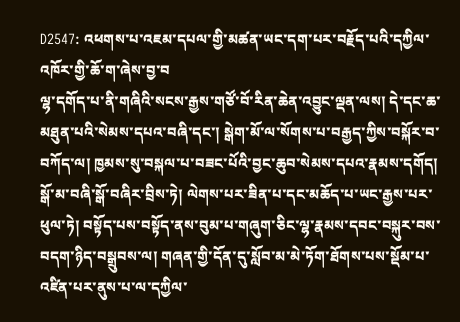D2547: འཕགས་པ་འཇམ་དཔལ་གྱི་མཚན་ཡང་དག་པར་བརྗོད་པའི་དཀྱིལ་འཁོར་གྱི་ཆོ་ག་ཞེས་བྱ་བ
ལྷ་དགོད་པ་ནི་གཞིའི་སངས་རྒྱས་གཙོ་བོ་རིན་ཆེན་འབྱུང་ལྡན་ལས། དེ་དང་ཆ་མཐུན་པའི་སེམས་དཔའ་བཞི་དང་། སྒེག་མོ་ལ་སོགས་པ་བརྒྱད་ཀྱིས་བསྐོར་བ་བཀོད་ལ། ཁྱམས་སུ་བསྐལ་པ་བཟང་པོའི་བྱང་ཆུབ་སེམས་དཔའ་རྣམས་དགོད། སྒོ་མ་བཞི་སྒོ་བཞིར་བྲིས་ཏེ། ལེགས་པར་ཟིན་པ་དང་མཆོད་པ་ཡང་རྒྱས་པར་ཕུལ་ཏེ། བསྟོད་པས་བསྟོད་ནས་བུམ་པ་གཞུག་ཅིང་ལྷ་རྣམས་དབང་བསྐུར་བས་བདག་ཉིད་བསྒྲུབས་ལ། གཞན་གྱི་དོན་དུ་སློབ་མ་མེ་ཏོག་ཐོགས་པས་སྡོམ་པ་འཛིན་པར་ནུས་པ་ལ་དཀྱིལ་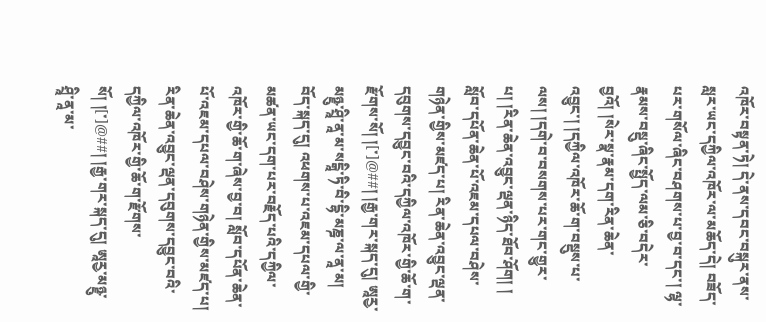འཁོར་བསྟན་ཏེ། དེ་ནས་དབང་བསྐུར་ནས་སླར་ཡང་དཀྱིལ་འཁོར་ལ་མཆོད་དེ། བཟོད་པར་གསོལ་ཞིང་བཤགས་པ་བྱ་བ་དང་། ལྷ་རྣམས་བསྡུ་ཞིང་སྤྱོད་ལམ་ཅི་བདེར་བྱའོ། །སེར་སྣ་རྣམ་དག་རིན་ཆེན་འབྱུང་། །དཀྱིལ་འཁོར་ཆོ་ག་བསྡུས་པ་ལས། །དགེ་བ་བསགས་པར་གང་གྱུར་པ། །རིན་ཆེན་འབྱུང་ལྡན་ཉིད་ཐོབ་ཤོག། ། སློབ་དཔོན་ཆེན་པོ་འཇམ་དཔལ་བཤེས་གཉེན་གྱིས་མཛད་པ། རིན་ཆེན་འབྱུང་ལྡན་དབུགས་དབྱུང་བའི་དཀྱིལ་འཁོར་གྱི་ཆོ་ག་རྫོགས་སོ། །[་]@##། །རྒྱ་གར་སྐད་དུ། ཨཱརྱ་མཉྫུ་ཤྲཱི་ནཱ་མ་སངྒཱི་ཏི་བི་དྷི་མཎྜ་ལ་ནཱ་མ། བོད་སྐད་དུ། འཕགས་པ་འཇམ་དཔལ་གྱི་མཚན་ཡང་དག་པར་བརྗོད་པའི་དཀྱིལ་འཁོར་གྱི་ཆོ་ག་ཞེས་བྱ་བ། སློབ་དཔོན་ཆེན་པོ་འཇམ་དཔལ་བཤེས་གཉེན་གྱིས་མཛད་པ། རིན་ཆེན་འབྱུང་ལྡན་དབུགས་དབྱུང་བའི་དཀྱིལ་འཁོར་གྱི་ཆོ་ག་རྫོགས་སོ། །[་]@##། །རྒྱ་གར་སྐད་དུ། ཨཱརྱ་མཉྫུ་ཤྲཱི་ནཱ་མ་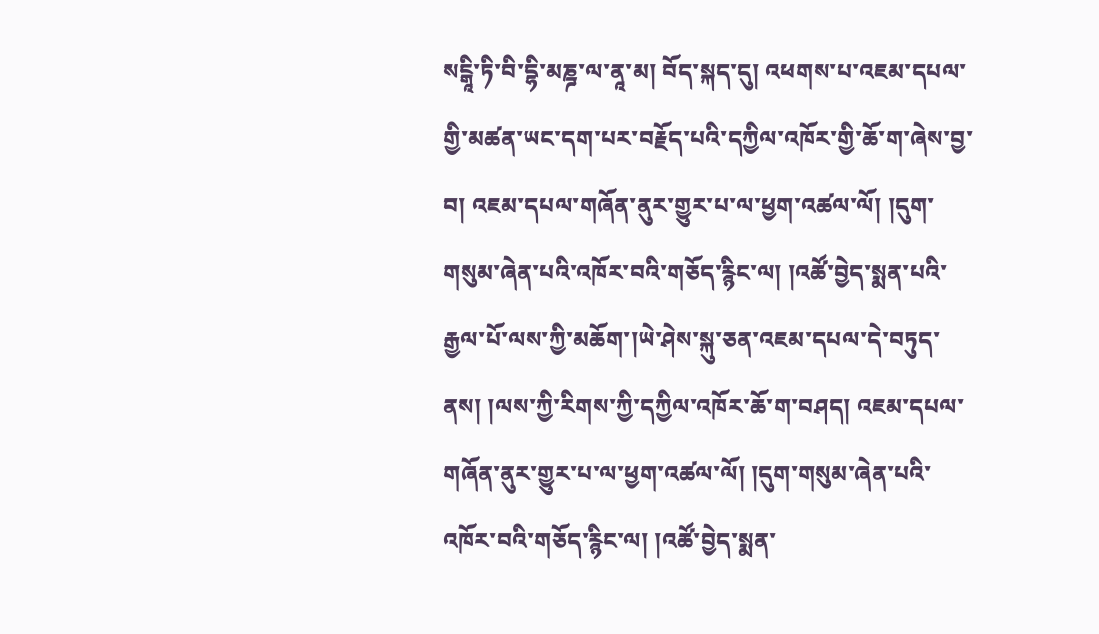སངྒཱི་ཏི་བི་དྷི་མཎྜ་ལ་ནཱ་མ། བོད་སྐད་དུ། འཕགས་པ་འཇམ་དཔལ་གྱི་མཚན་ཡང་དག་པར་བརྗོད་པའི་དཀྱིལ་འཁོར་གྱི་ཆོ་ག་ཞེས་བྱ་བ། འཇམ་དཔལ་གཞོན་ནུར་གྱུར་པ་ལ་ཕྱག་འཚལ་ལོ། །དུག་གསུམ་ཞེན་པའི་འཁོར་བའི་གཅོད་རྙིང་ལ། །འཚོ་བྱེད་སྨན་པའི་རྒྱལ་པོ་ལས་ཀྱི་མཆོག་།ཡེ་ཤེས་སྐུ་ཅན་འཇམ་དཔལ་དེ་བཏུད་ནས། །ལས་ཀྱི་རིགས་ཀྱི་དཀྱིལ་འཁོར་ཆོ་ག་བཤད། འཇམ་དཔལ་གཞོན་ནུར་གྱུར་པ་ལ་ཕྱག་འཚལ་ལོ། །དུག་གསུམ་ཞེན་པའི་འཁོར་བའི་གཅོད་རྙིང་ལ། །འཚོ་བྱེད་སྨན་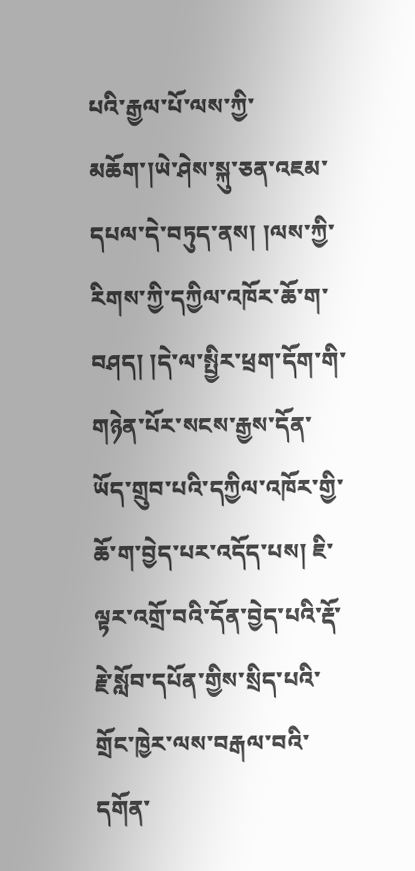པའི་རྒྱལ་པོ་ལས་ཀྱི་མཆོག་།ཡེ་ཤེས་སྐུ་ཅན་འཇམ་དཔལ་དེ་བཏུད་ནས། །ལས་ཀྱི་རིགས་ཀྱི་དཀྱིལ་འཁོར་ཆོ་ག་བཤད། །དེ་ལ་སྤྱིར་ཕྲག་དོག་གི་གཉེན་པོར་སངས་རྒྱས་དོན་ཡོད་གྲུབ་པའི་དཀྱིལ་འཁོར་གྱི་ཆོ་ག་བྱེད་པར་འདོད་པས། ཇི་ལྟར་འགྲོ་བའི་དོན་བྱེད་པའི་རྡོ་རྗེ་སློབ་དཔོན་གྱིས་སྲིད་པའི་གྲོང་ཁྱེར་ལས་བརྒལ་བའི་དགོན་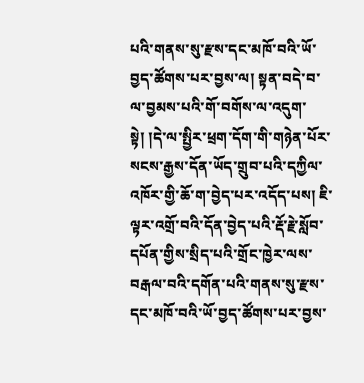པའི་གནས་སུ་རྫས་དང་མཁོ་བའི་ཡོ་བྱད་ཚོགས་པར་བྱས་ལ། སྟན་བདེ་བ་ལ་བྱམས་པའི་གོ་བགོས་ལ་འདུག་སྟེ། །དེ་ལ་སྤྱིར་ཕྲག་དོག་གི་གཉེན་པོར་སངས་རྒྱས་དོན་ཡོད་གྲུབ་པའི་དཀྱིལ་འཁོར་གྱི་ཆོ་ག་བྱེད་པར་འདོད་པས། ཇི་ལྟར་འགྲོ་བའི་དོན་བྱེད་པའི་རྡོ་རྗེ་སློབ་དཔོན་གྱིས་སྲིད་པའི་གྲོང་ཁྱེར་ལས་བརྒལ་བའི་དགོན་པའི་གནས་སུ་རྫས་དང་མཁོ་བའི་ཡོ་བྱད་ཚོགས་པར་བྱས་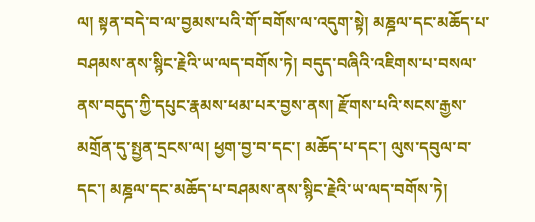ལ། སྟན་བདེ་བ་ལ་བྱམས་པའི་གོ་བགོས་ལ་འདུག་སྟེ། མཎྜལ་དང་མཆོད་པ་བཤམས་ནས་སྙིང་རྗེའི་ཡ་ལད་བགོས་ཏེ། བདུད་བཞིའི་འཇིགས་པ་བསལ་ནས་བདུད་ཀྱི་དཔུང་རྣམས་ཕམ་པར་བྱས་ནས། རྫོགས་པའི་སངས་རྒྱས་མགྲོན་དུ་སྤྱན་དྲངས་ལ། ཕྱག་བྱ་བ་དང་། མཆོད་པ་དང་། ལུས་དབུལ་བ་དང་། མཎྜལ་དང་མཆོད་པ་བཤམས་ནས་སྙིང་རྗེའི་ཡ་ལད་བགོས་ཏེ།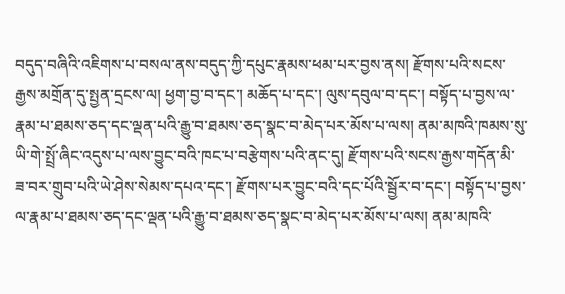བདུད་བཞིའི་འཇིགས་པ་བསལ་ནས་བདུད་ཀྱི་དཔུང་རྣམས་ཕམ་པར་བྱས་ནས། རྫོགས་པའི་སངས་རྒྱས་མགྲོན་དུ་སྤྱན་དྲངས་ལ། ཕྱག་བྱ་བ་དང་། མཆོད་པ་དང་། ལུས་དབུལ་བ་དང་། བསྟོད་པ་བྱས་ལ་རྣམ་པ་ཐམས་ཅད་དང་ལྡན་པའི་རྒྱུ་བ་ཐམས་ཅད་སྣང་བ་མེད་པར་མོས་པ་ལས། ནམ་མཁའི་ཁམས་སུ་ཡི་གེ་སྤྲོ་ཞིང་འདུས་པ་ལས་བྱུང་བའི་ཁང་པ་བརྩེགས་པའི་ནང་དུ། རྫོགས་པའི་སངས་རྒྱས་གདོན་མི་ཟ་བར་གྲུབ་པའི་ཡེ་ཤེས་སེམས་དཔའ་དང་། རྫོགས་པར་བྱུང་བའི་དང་པོའི་སྦྱོར་བ་དང་། བསྟོད་པ་བྱས་ལ་རྣམ་པ་ཐམས་ཅད་དང་ལྡན་པའི་རྒྱུ་བ་ཐམས་ཅད་སྣང་བ་མེད་པར་མོས་པ་ལས། ནམ་མཁའི་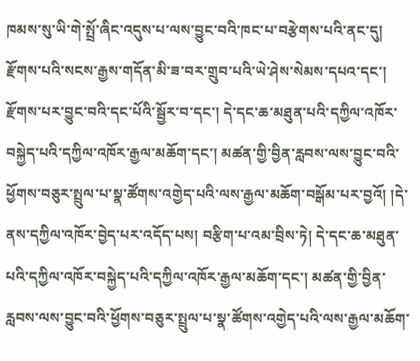ཁམས་སུ་ཡི་གེ་སྤྲོ་ཞིང་འདུས་པ་ལས་བྱུང་བའི་ཁང་པ་བརྩེགས་པའི་ནང་དུ། རྫོགས་པའི་སངས་རྒྱས་གདོན་མི་ཟ་བར་གྲུབ་པའི་ཡེ་ཤེས་སེམས་དཔའ་དང་། རྫོགས་པར་བྱུང་བའི་དང་པོའི་སྦྱོར་བ་དང་། དེ་དང་ཆ་མཐུན་པའི་དཀྱིལ་འཁོར་བསྐྱེད་པའི་དཀྱིལ་འཁོར་རྒྱལ་མཆོག་དང་། མཚན་གྱི་བྱིན་རླབས་ལས་བྱུང་བའི་ཕྱོགས་བཅུར་སྤྲུལ་པ་སྣ་ཚོགས་འགྱེད་པའི་ལས་རྒྱལ་མཆོག་བསྒོམ་པར་བྱའོ། །དེ་ནས་དཀྱིལ་འཁོར་བྱེད་པར་འདོད་པས། བརྩིག་པ་འམ་བྲིས་ཏེ། དེ་དང་ཆ་མཐུན་པའི་དཀྱིལ་འཁོར་བསྐྱེད་པའི་དཀྱིལ་འཁོར་རྒྱལ་མཆོག་དང་། མཚན་གྱི་བྱིན་རླབས་ལས་བྱུང་བའི་ཕྱོགས་བཅུར་སྤྲུལ་པ་སྣ་ཚོགས་འགྱེད་པའི་ལས་རྒྱལ་མཆོག་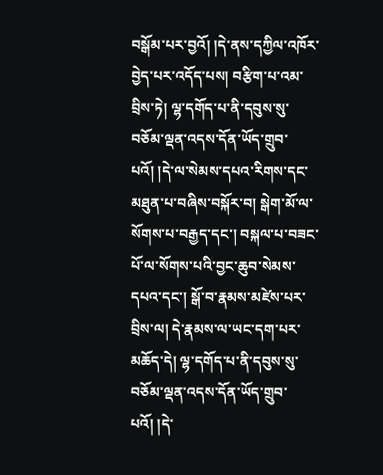བསྒོམ་པར་བྱའོ། །དེ་ནས་དཀྱིལ་འཁོར་བྱེད་པར་འདོད་པས། བརྩིག་པ་འམ་བྲིས་ཏེ། ལྷ་དགོད་པ་ནི་དབུས་སུ་བཅོམ་ལྡན་འདས་དོན་ཡོད་གྲུབ་པའོ། །དེ་ལ་སེམས་དཔའ་རིགས་དང་མཐུན་པ་བཞིས་བསྐོར་བ། སྒེག་མོ་ལ་སོགས་པ་བརྒྱད་དང་། བསྐལ་པ་བཟང་པོ་ལ་སོགས་པའི་བྱང་ཆུབ་སེམས་དཔའ་དང་། སྒོ་བ་རྣམས་མཛེས་པར་བྲིས་ལ། དེ་རྣམས་ལ་ཡང་དག་པར་མཆོད་དེ། ལྷ་དགོད་པ་ནི་དབུས་སུ་བཅོམ་ལྡན་འདས་དོན་ཡོད་གྲུབ་པའོ། །དེ་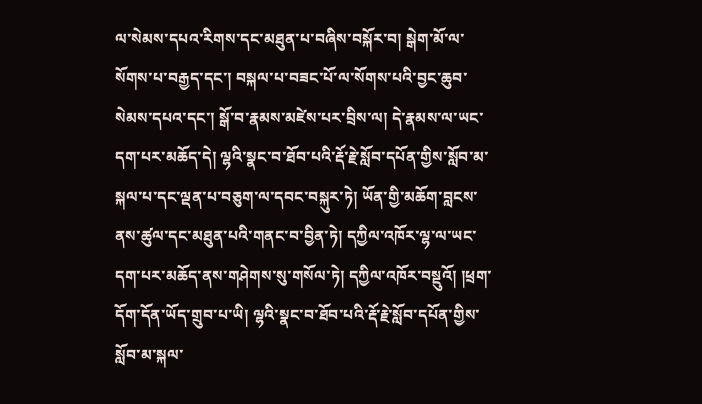ལ་སེམས་དཔའ་རིགས་དང་མཐུན་པ་བཞིས་བསྐོར་བ། སྒེག་མོ་ལ་སོགས་པ་བརྒྱད་དང་། བསྐལ་པ་བཟང་པོ་ལ་སོགས་པའི་བྱང་ཆུབ་སེམས་དཔའ་དང་། སྒོ་བ་རྣམས་མཛེས་པར་བྲིས་ལ། དེ་རྣམས་ལ་ཡང་དག་པར་མཆོད་དེ། ལྷའི་སྣང་བ་ཐོབ་པའི་རྡོ་རྗེ་སློབ་དཔོན་གྱིས་སློབ་མ་སྐལ་པ་དང་ལྡན་པ་བཅུག་ལ་དབང་བསྐུར་ཏེ། ཡོན་གྱི་མཆོག་བླངས་ནས་ཚུལ་དང་མཐུན་པའི་གནང་བ་བྱིན་ཏེ། དཀྱིལ་འཁོར་ལྷ་ལ་ཡང་དག་པར་མཆོད་ནས་གཤེགས་སུ་གསོལ་ཏེ། དཀྱིལ་འཁོར་བསྡུའོ། །ཕྲག་དོག་དོན་ཡོད་གྲུབ་པ་ཡི། ལྷའི་སྣང་བ་ཐོབ་པའི་རྡོ་རྗེ་སློབ་དཔོན་གྱིས་སློབ་མ་སྐལ་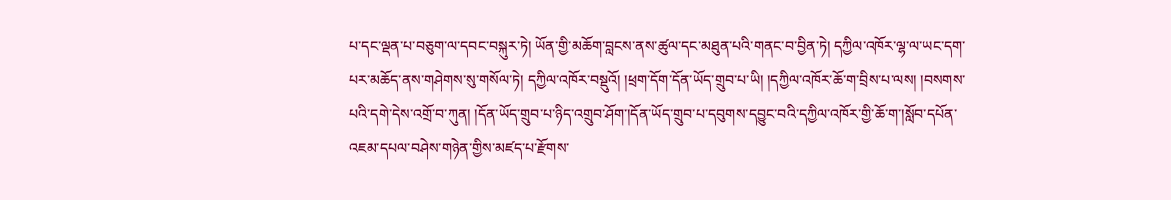པ་དང་ལྡན་པ་བཅུག་ལ་དབང་བསྐུར་ཏེ། ཡོན་གྱི་མཆོག་བླངས་ནས་ཚུལ་དང་མཐུན་པའི་གནང་བ་བྱིན་ཏེ། དཀྱིལ་འཁོར་ལྷ་ལ་ཡང་དག་པར་མཆོད་ནས་གཤེགས་སུ་གསོལ་ཏེ། དཀྱིལ་འཁོར་བསྡུའོ། །ཕྲག་དོག་དོན་ཡོད་གྲུབ་པ་ཡི། །དཀྱིལ་འཁོར་ཆོ་ག་བྲིས་པ་ལས། །བསགས་པའི་དགེ་དེས་འགྲོ་བ་ཀུན། །དོན་ཡོད་གྲུབ་པ་ཉིད་འགྲུབ་ཤོག་།དོན་ཡོད་གྲུབ་པ་དབུགས་དབྱུང་བའི་དཀྱིལ་འཁོར་གྱི་ཆོ་ག་།སློབ་དཔོན་འཇམ་དཔལ་བཤེས་གཉེན་གྱིས་མཛད་པ་རྫོགས་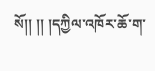སོ།། །། །དཀྱིལ་འཁོར་ཆོ་ག་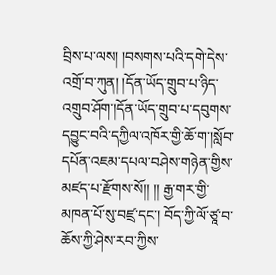བྲིས་པ་ལས། །བསགས་པའི་དགེ་དེས་འགྲོ་བ་ཀུན། །དོན་ཡོད་གྲུབ་པ་ཉིད་འགྲུབ་ཤོག་།དོན་ཡོད་གྲུབ་པ་དབུགས་དབྱུང་བའི་དཀྱིལ་འཁོར་གྱི་ཆོ་ག་།སློབ་དཔོན་འཇམ་དཔལ་བཤེས་གཉེན་གྱིས་མཛད་པ་རྫོགས་སོ།། །། རྒྱ་གར་གྱི་མཁན་པོ་སུ་བཛྲ་དང་། བོད་ཀྱི་ལོ་ཙཱ་བ་ཆོས་ཀྱི་ཤེས་རབ་ཀྱིས་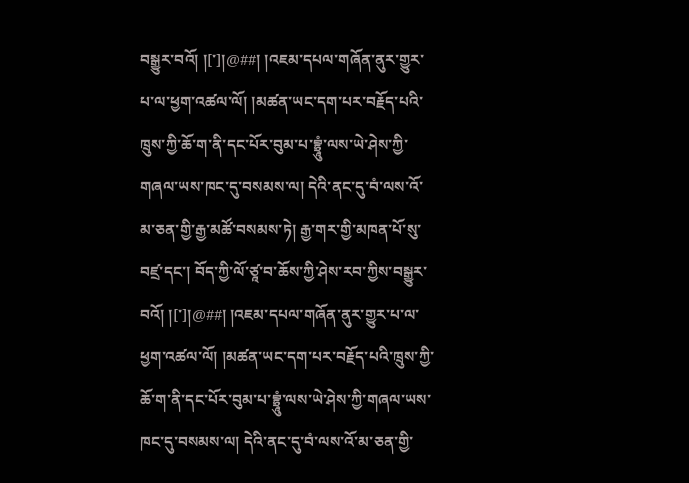བསྒྱུར་བའོ། །[་]།@##། །འཇམ་དཔལ་གཞོན་ནུར་གྱུར་པ་ལ་ཕྱག་འཚལ་ལོ། །མཚན་ཡང་དག་པར་བརྗོད་པའི་ཁྲུས་ཀྱི་ཆོ་ག་ནི་དང་པོར་བུམ་པ་བྷྲཱུཾ་ལས་ཡེ་ཤེས་ཀྱི་གཞལ་ཡས་ཁང་དུ་བསམས་ལ། དེའི་ནང་དུ་བཾ་ལས་འོ་མ་ཅན་གྱི་རྒྱ་མཚོ་བསམས་ཏེ། རྒྱ་གར་གྱི་མཁན་པོ་སུ་བཛྲ་དང་། བོད་ཀྱི་ལོ་ཙཱ་བ་ཆོས་ཀྱི་ཤེས་རབ་ཀྱིས་བསྒྱུར་བའོ། །[་]།@##། །འཇམ་དཔལ་གཞོན་ནུར་གྱུར་པ་ལ་ཕྱག་འཚལ་ལོ། །མཚན་ཡང་དག་པར་བརྗོད་པའི་ཁྲུས་ཀྱི་ཆོ་ག་ནི་དང་པོར་བུམ་པ་བྷྲཱུཾ་ལས་ཡེ་ཤེས་ཀྱི་གཞལ་ཡས་ཁང་དུ་བསམས་ལ། དེའི་ནང་དུ་བཾ་ལས་འོ་མ་ཅན་གྱི་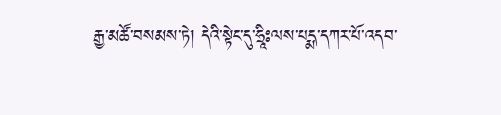རྒྱ་མཚོ་བསམས་ཏེ། དེའི་སྟེང་དུ་ཧྲཱིཿལས་པདྨ་དཀར་པོ་འདབ་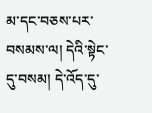མ་དང་བཅས་པར་བསམས་ལ། དེའི་སྟེང་དུ་བསམ། དེ་འོད་དུ་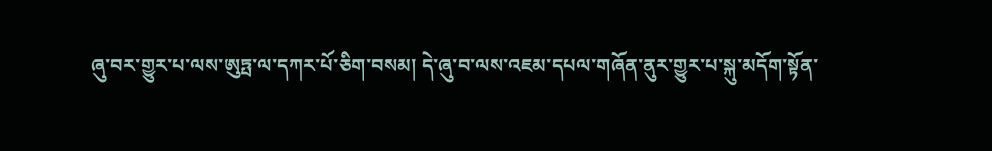ཞུ་བར་གྱུར་པ་ལས་ཨུཏྤ་ལ་དཀར་པོ་ཅིག་བསམ། དེ་ཞུ་བ་ལས་འཇམ་དཔལ་གཞོན་ནུར་གྱུར་པ་སྐུ་མདོག་སྟོན་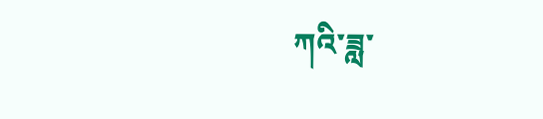ཀའི་ཟླ་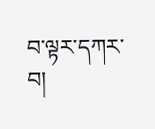བ་ལྟར་དཀར་བ།